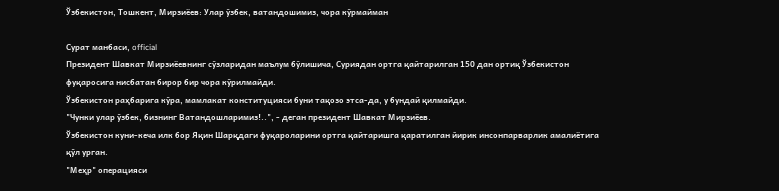Ўзбекистон, Тошкент, Мирзиёев: Улар ўзбек, ватандошимиз, чора кўрмайман

Сурат манбаси, official
Президент Шавкат Мирзиёевнинг сўзларидан маълум бўлишича, Суриядан ортга қайтарилган 150 дан ортиқ Ўзбекистон фуқаросига нисбатан бирор бир чора кўрилмайди.
Ўзбекистон раҳбарига кўра, мамлакат конституцияси буни тақозо этса-да, у бундай қилмайди.
"Чунки улар ўзбек, бизнинг Ватандошларимиз!..", - деган президент Шавкат Мирзиёев.
Ўзбекистон куни-кеча илк бор Яқин Шарқдаги фуқароларини ортга қайтаришга қаратилган йирик инсонпарварлик амалиётига қўл урган.
"Меҳр" операцияси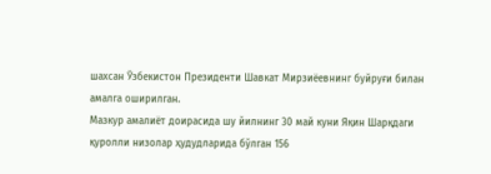шахсан Ўзбекистон Президенти Шавкат Мирзиёевнинг буйруғи билан амалга оширилган.
Мазкур амалиёт доирасида шу йилнинг 30 май куни Яқин Шарқдаги қуролли низолар ҳудудларида бўлган 156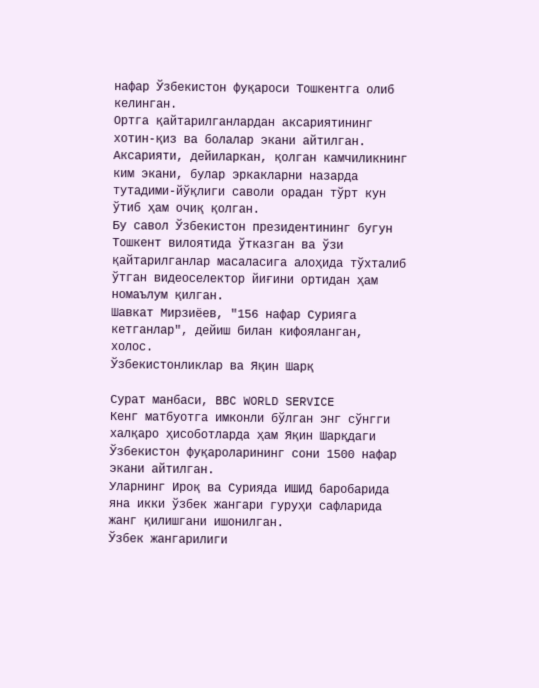нафар Ўзбекистон фуқароси Тошкентга олиб келинган.
Ортга қайтарилганлардан аксариятининг хотин-қиз ва болалар экани айтилган.
Аксарияти, дейиларкан, қолган камчиликнинг ким экани, булар эркакларни назарда тутадими-йўқлиги саволи орадан тўрт кун ўтиб ҳам очиқ қолган.
Бу савол Ўзбекистон президентининг бугун Тошкент вилоятида ўтказган ва ўзи қайтарилганлар масаласига алоҳида тўхталиб ўтган видеоселектор йиғини ортидан ҳам номаълум қилган.
Шавкат Мирзиёев, "156 нафар Сурияга кетганлар", дейиш билан кифояланган, холос.
Ўзбекистонликлар ва Яқин Шарқ

Сурат манбаси, BBC WORLD SERVICE
Кенг матбуотга имконли бўлган энг сўнгги халқаро ҳисоботларда ҳам Яқин Шарқдаги Ўзбекистон фуқароларининг сони 1500 нафар экани айтилган.
Уларнинг Ироқ ва Сурияда ИШИД баробарида яна икки ўзбек жангари гуруҳи сафларида жанг қилишгани ишонилган.
Ўзбек жангарилиги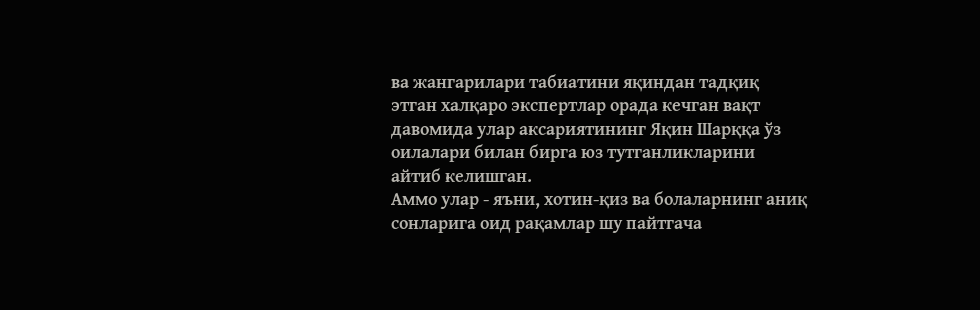ва жангарилари табиатини яқиндан тадқиқ этган халқаро экспертлар орада кечган вақт давомида улар аксариятининг Яқин Шарққа ўз оилалари билан бирга юз тутганликларини айтиб келишган.
Аммо улар - яъни, хотин-қиз ва болаларнинг аниқ сонларига оид рақамлар шу пайтгача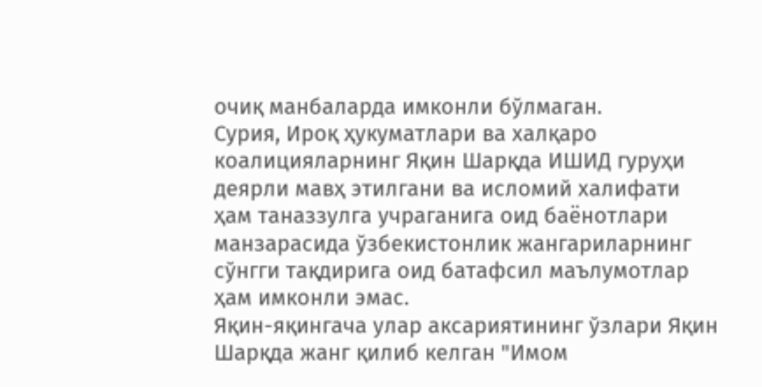очиқ манбаларда имконли бўлмаган.
Сурия, Ироқ ҳукуматлари ва халқаро коалицияларнинг Яқин Шарқда ИШИД гуруҳи деярли мавҳ этилгани ва исломий халифати ҳам таназзулга учраганига оид баёнотлари манзарасида ўзбекистонлик жангариларнинг сўнгги тақдирига оид батафсил маълумотлар ҳам имконли эмас.
Яқин-яқингача улар аксариятининг ўзлари Яқин Шарқда жанг қилиб келган "Имом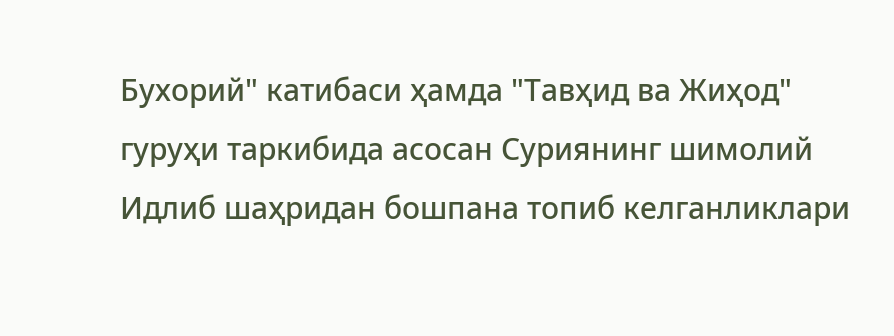Бухорий" катибаси ҳамда "Тавҳид ва Жиҳод" гуруҳи таркибида асосан Суриянинг шимолий Идлиб шаҳридан бошпана топиб келганликлари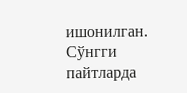ишонилган.
Сўнгги пайтларда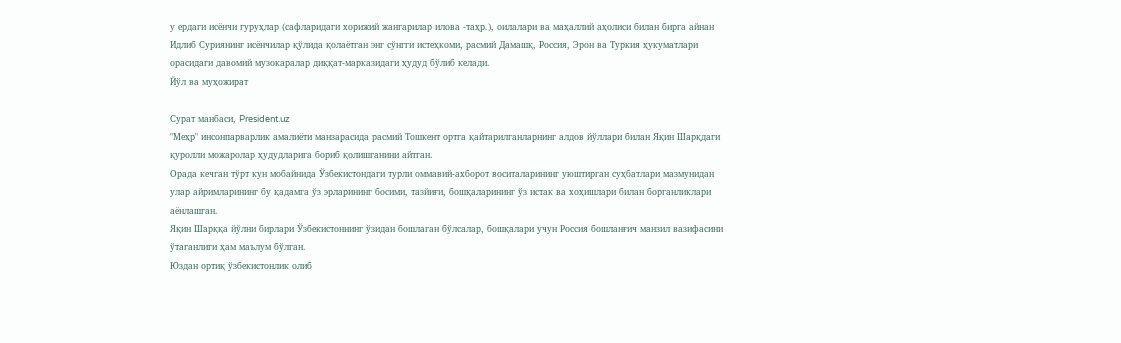у ердаги исёнчи гуруҳлар (сафларидаги хорижий жангарилар илова -таҳр.), оилалари ва маҳаллий аҳолиси билан бирга айнан Идлиб Суриянинг исёнчилар қўлида қолаётган энг сўнгги истеҳкоми, расмий Дамашқ, Россия, Эрон ва Туркия ҳукуматлари орасидаги давомий музокаралар диққат-марказидаги ҳудуд бўлиб келади.
Йўл ва муҳожират

Сурат манбаси, President.uz
"Меҳр" инсонпарварлик амалиёти манзарасида расмий Тошкент ортга қайтарилганларнинг алдов йўллари билан Яқин Шарқдаги қуролли можаролар ҳудудларига бориб қолишганини айтган.
Орада кечган тўрт кун мобайнида Ўзбекистондаги турли оммавий-ахборот воситаларининг уюштирган суҳбатлари мазмунидан улар айримларининг бу қадамга ўз эрларининг босими, тазйиғи, бошқаларининг ўз истак ва хоҳишлари билан борганликлари аёнлашган.
Яқин Шарққа йўлни бирлари Ўзбекистоннинг ўзидан бошлаган бўлсалар, бошқалари учун Россия бошланғич манзил вазифасини ўтаганлиги ҳам маълум бўлган.
Юздан ортиқ ўзбекистонлик олиб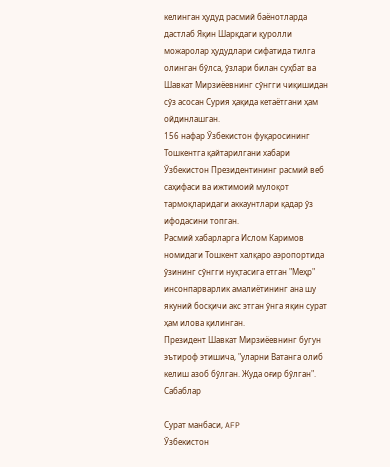келинган ҳудуд расмий баёнотларда дастлаб Яқин Шарқдаги қуролли можаролар ҳудудлари сифатида тилга олинган бўлса, ўзлари билан суҳбат ва Шавкат Мирзиёевнинг сўнгги чиқишидан сўз асосан Сурия ҳақида кетаётгани ҳам ойдинлашган.
156 нафар Ўзбекистон фуқаросининг Тошкентга қайтарилгани хабари Ўзбекистон Президентининг расмий веб саҳифаси ва ижтимоий мулоқот тармоқларидаги аккаунтлари қадар ўз ифодасини топган.
Расмий хабарларга Ислом Каримов номидаги Тошкент халқаро аэропортида ўзининг сўнгги нуқтасига етган "Меҳр" инсонпарварлик амалиётининг ана шу якуний босқичи акс этган ўнга яқин сурат ҳам илова қилинган.
Президент Шавкат Мирзиёевнинг бугун эътироф этишича, "уларни Ватанга олиб келиш азоб бўлган. Жуда оғир бўлган".
Сабаблар

Сурат манбаси, AFP
Ўзбекистон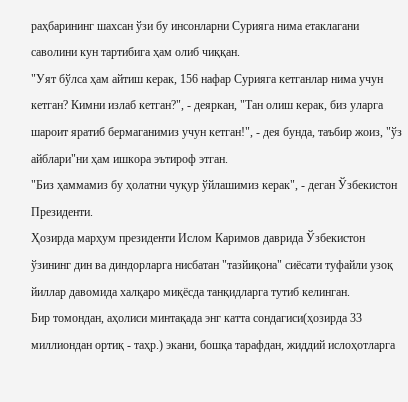раҳбарининг шахсан ўзи бу инсонларни Сурияга нима етаклагани саволини кун тартибига ҳам олиб чиққан.
"Уят бўлса ҳам айтиш керак, 156 нафар Сурияга кетганлар нима учун кетган? Кимни излаб кетган?", - деяркан, "Тан олиш керак, биз уларга шароит яратиб бермаганимиз учун кетган!", - дея бунда, таъбир жоиз, "ўз айблари"ни ҳам ишкора эътироф этган.
"Биз ҳаммамиз бу ҳолатни чуқур ўйлашимиз керак", - деган Ўзбекистон Президенти.
Ҳозирда марҳум президенти Ислом Каримов даврида Ўзбекистон ўзининг дин ва диндорларга нисбатан "тазйиқона" сиёсати туфайли узоқ йиллар давомида халқаро миқёсда танқидларга тутиб келинган.
Бир томондан, аҳолиси минтақада энг катта сондагиси(ҳозирда 33 миллиондан ортиқ - таҳр.) экани, бошқа тарафдан, жиддий ислоҳотларга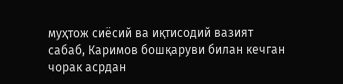муҳтож сиёсий ва иқтисодий вазият сабаб, Каримов бошқаруви билан кечган чорак асрдан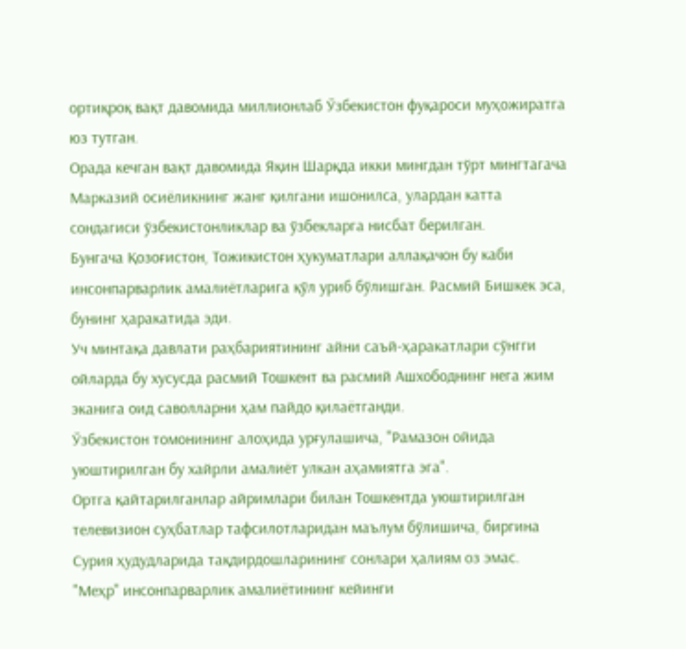ортиқроқ вақт давомида миллионлаб Ўзбекистон фуқароси муҳожиратга юз тутган.
Орада кечган вақт давомида Яқин Шарқда икки мингдан тўрт мингтагача Марказий осиёликнинг жанг қилгани ишонилса, улардан катта сондагиси ўзбекистонликлар ва ўзбекларга нисбат берилган.
Бунгача Қозоғистон, Тожикистон ҳукуматлари аллақачон бу каби инсонпарварлик амалиётларига қўл уриб бўлишган. Расмий Бишкек эса, бунинг ҳаракатида эди.
Уч минтақа давлати раҳбариятининг айни саъй-ҳаракатлари сўнгги ойларда бу хусусда расмий Тошкент ва расмий Ашхободнинг нега жим эканига оид саволларни ҳам пайдо қилаётганди.
Ўзбекистон томонининг алоҳида урғулашича, "Рамазон ойида уюштирилган бу хайрли амалиёт улкан аҳамиятга эга".
Ортга қайтарилганлар айримлари билан Тошкентда уюштирилган телевизион суҳбатлар тафсилотларидан маълум бўлишича, биргина Сурия ҳудудларида тақдирдошларининг сонлари ҳалиям оз эмас.
"Меҳр" инсонпарварлик амалиётининг кейинги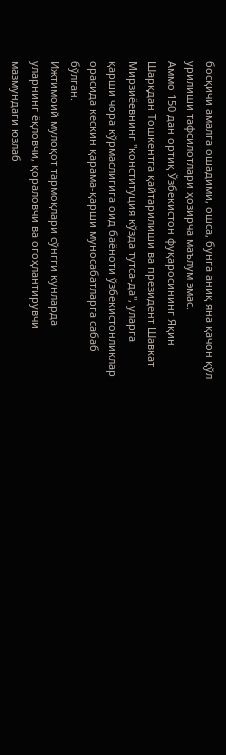босқичи амалга ошадими, ошса, бунга аниқ яна қачон қўл урилиши тафсилотлари ҳозирча маълум эмас.
Аммо 150 дан ортиқ Ўзбекистон фуқаросининг Яқин Шарқдан Тошкентга қайтарилиши ва президент Шавкат Мирзиёевнинг "конституция кўзда тутса-да", уларга қарши чора кўрмаслигига оид баёноти ўзбекистонликлар орасида кескин қарама-қарши муносабатларга сабаб бўлган.
Ижтимоий мулоқот тармоқлари сўнгги кунларда уларнинг ёқловчи, қораловчи ва огоҳлантирувчи мазмундаги юзлаб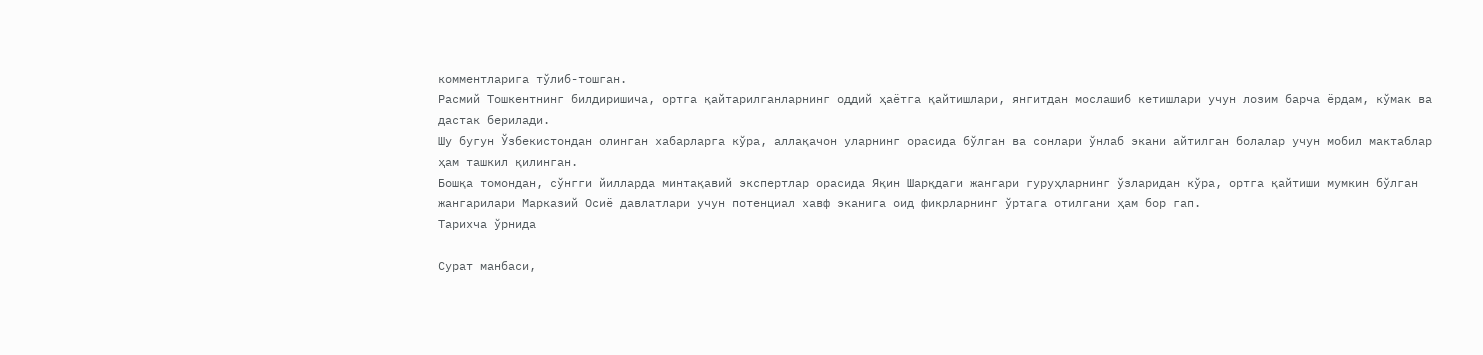комментларига тўлиб-тошган.
Расмий Тошкентнинг билдиришича, ортга қайтарилганларнинг оддий ҳаётга қайтишлари, янгитдан мослашиб кетишлари учун лозим барча ёрдам, кўмак ва дастак берилади.
Шу бугун Ўзбекистондан олинган хабарларга кўра, аллақачон уларнинг орасида бўлган ва сонлари ўнлаб экани айтилган болалар учун мобил мактаблар ҳам ташкил қилинган.
Бошқа томондан, сўнгги йилларда минтақавий экспертлар орасида Яқин Шарқдаги жангари гуруҳларнинг ўзларидан кўра, ортга қайтиши мумкин бўлган жангарилари Марказий Осиё давлатлари учун потенциал хавф эканига оид фикрларнинг ўртага отилгани ҳам бор гап.
Тарихча ўрнида

Сурат манбаси,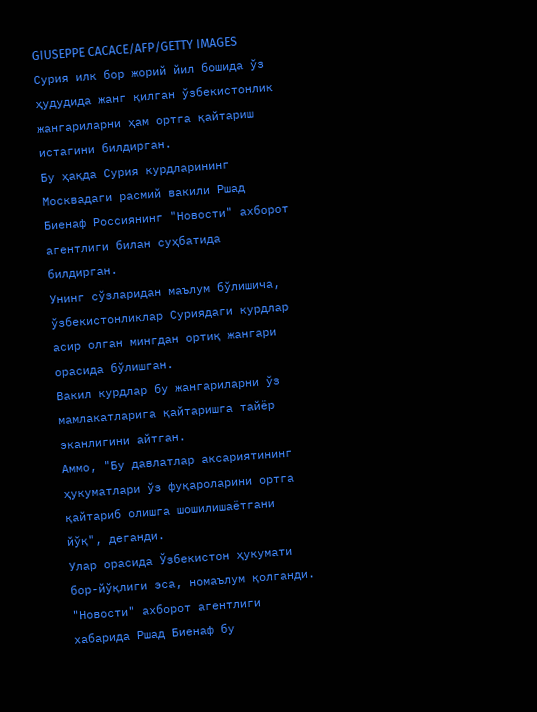GIUSEPPE CACACE/AFP/GETTY IMAGES
Сурия илк бор жорий йил бошида ўз ҳудудида жанг қилган ўзбекистонлик жангариларни ҳам ортга қайтариш истагини билдирган.
Бу ҳақда Сурия курдларининг Москвадаги расмий вакили Ршад Биенаф Россиянинг "Новости" ахборот агентлиги билан суҳбатида билдирган.
Унинг сўзларидан маълум бўлишича, ўзбекистонликлар Суриядаги курдлар асир олган мингдан ортиқ жангари орасида бўлишган.
Вакил курдлар бу жангариларни ўз мамлакатларига қайтаришга тайёр эканлигини айтган.
Аммо, "Бу давлатлар аксариятининг ҳукуматлари ўз фуқароларини ортга қайтариб олишга шошилишаётгани йўқ", деганди.
Улар орасида Ўзбекистон ҳукумати бор-йўқлиги эса, номаълум қолганди.
"Новости" ахборот агентлиги хабарида Ршад Биенаф бу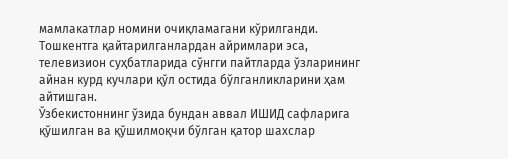мамлакатлар номини очиқламагани кўрилганди.
Тошкентга қайтарилганлардан айримлари эса, телевизион суҳбатларида сўнгги пайтларда ўзларининг айнан курд кучлари қўл остида бўлганликларини ҳам айтишган.
Ўзбекистоннинг ўзида бундан аввал ИШИД сафларига қўшилган ва қўшилмоқчи бўлган қатор шахслар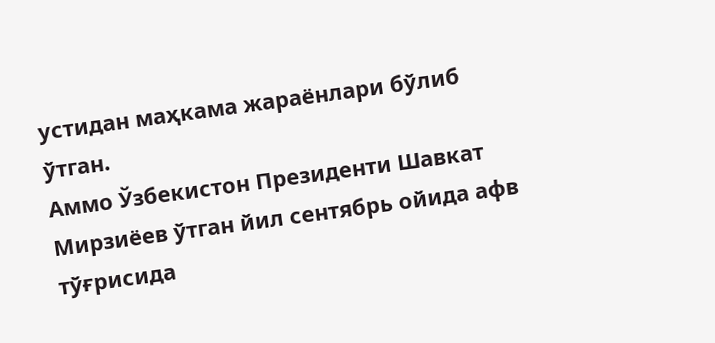устидан маҳкама жараёнлари бўлиб ўтган.
Аммо Ўзбекистон Президенти Шавкат Мирзиёев ўтган йил сентябрь ойида афв тўғрисида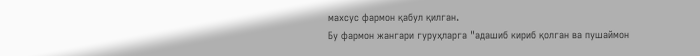махсус фармон қабул қилган.
Бу фармон жангари гуруҳларга "адашиб кириб қолган ва пушаймон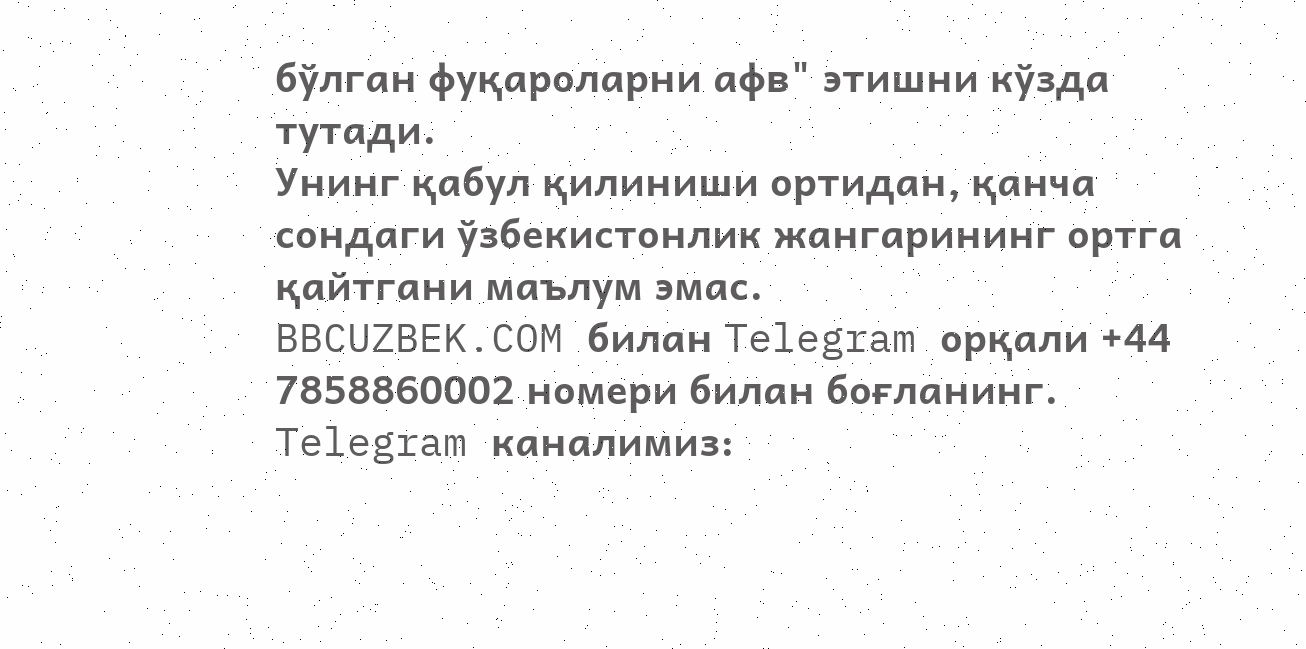бўлган фуқароларни афв" этишни кўзда тутади.
Унинг қабул қилиниши ортидан, қанча сондаги ўзбекистонлик жангарининг ортга қайтгани маълум эмас.
BBCUZBEK.COM билан Telegram орқали +44 7858860002 номери билан боғланинг.
Telegram каналимиз: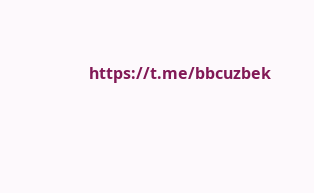https://t.me/bbcuzbek